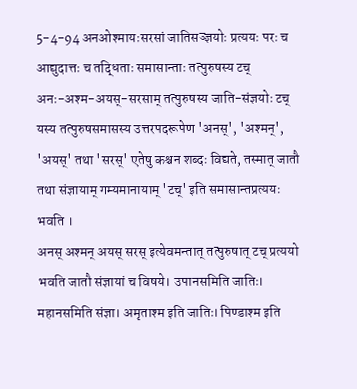5-4-94 अनओश्मायःसरसां जातिसञ्ज्ञयोः प्रत्ययः परः च आद्युदात्तः च तद्धिताः समासान्ताः तत्पुरुषस्य टच्
अनः-अश्म-अयस्-सरसाम् तत्पुरुषस्य जाति-संज्ञयोः टच्
यस्य तत्पुरुषसमासस्य उत्तरपदरूपेण 'अनस्', 'अश्मन्', 'अयस्' तथा 'सरस्' एतेषु कश्चन शब्दः विद्यते, तस्मात् जातौ तथा संज्ञायाम् गम्यमानायाम् 'टच्' इति समासान्तप्रत्ययः भवति ।
अनस् अश्मन् अयस् सरस् इत्येवमन्तात् तत्पुरुषात् टच् प्रत्ययो भवति जातौ संज्ञायां च विषये। उपानसमिति जातिः। महानसमिति संज्ञा। अमृताश्म इति जातिः। पिण्डाश्म इति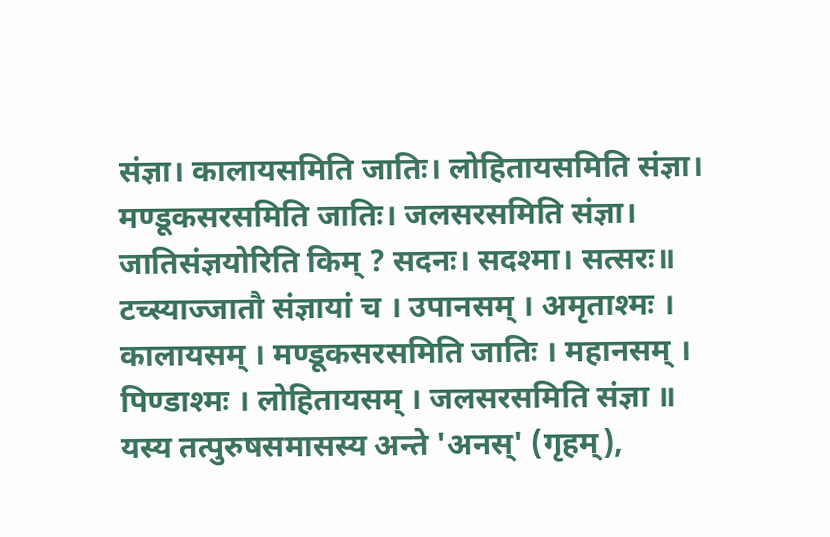संज्ञा। कालायसमिति जातिः। लोहितायसमिति संज्ञा। मण्डूकसरसमिति जातिः। जलसरसमिति संज्ञा। जातिसंज्ञयोरिति किम् ? सदनः। सदश्मा। सत्सरः॥
टच्स्याज्जातौ संज्ञायां च । उपानसम् । अमृताश्मः । कालायसम् । मण्डूकसरसमिति जातिः । महानसम् । पिण्डाश्मः । लोहितायसम् । जलसरसमिति संज्ञा ॥
यस्य तत्पुरुषसमासस्य अन्ते 'अनस्' (गृहम्),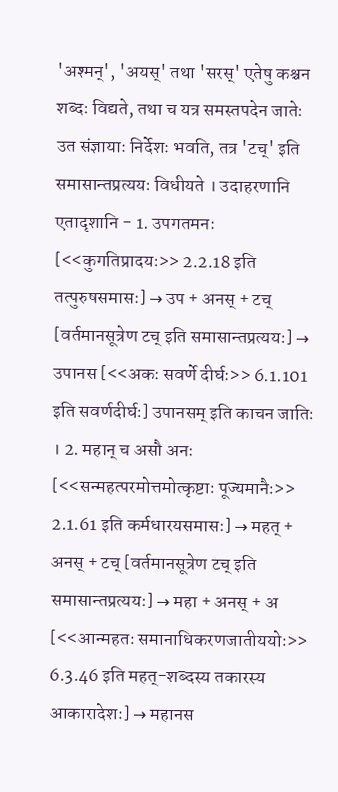'अश्मन्', 'अयस्' तथा 'सरस्' एतेषु कश्चन शब्दः विद्यते, तथा च यत्र समस्तपदेन जातेः उत संज्ञायाः निर्देशः भवति, तत्र 'टच्' इति समासान्तप्रत्ययः विधीयते । उदाहरणानि एतादृशानि - 1. उपगतमनः [<<कुगतिप्रादयः>> 2.2.18 इति तत्पुरुषसमासः] → उप + अनस् + टच् [वर्तमानसूत्रेण टच् इति समासान्तप्रत्ययः] → उपानस [<<अकः सवर्णे दीर्घः>> 6.1.101 इति सवर्णदीर्घः] उपानसम् इति काचन जातिः । 2. महान् च असौ अनः [<<सन्महत्परमोत्तमोत्कृष्टाः पूज्यमानैः>> 2.1.61 इति कर्मधारयसमासः] → महत् + अनस् + टच् [वर्तमानसूत्रेण टच् इति समासान्तप्रत्ययः] → महा + अनस् + अ [<<आन्महतः समानाधिकरणजातीययोः>> 6.3.46 इति महत्-शब्दस्य तकारस्य आकारादेशः] → महानस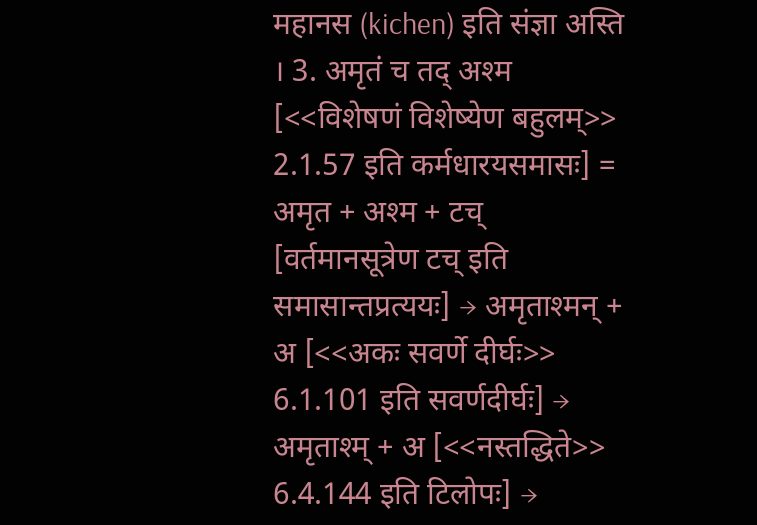महानस (kichen) इति संज्ञा अस्ति । 3. अमृतं च तद् अश्म [<<विशेषणं विशेष्येण बहुलम्>> 2.1.57 इति कर्मधारयसमासः] = अमृत + अश्म + टच् [वर्तमानसूत्रेण टच् इति समासान्तप्रत्ययः] → अमृताश्मन् + अ [<<अकः सवर्णे दीर्घः>> 6.1.101 इति सवर्णदीर्घः] → अमृताश्म् + अ [<<नस्तद्धिते>> 6.4.144 इति टिलोपः] →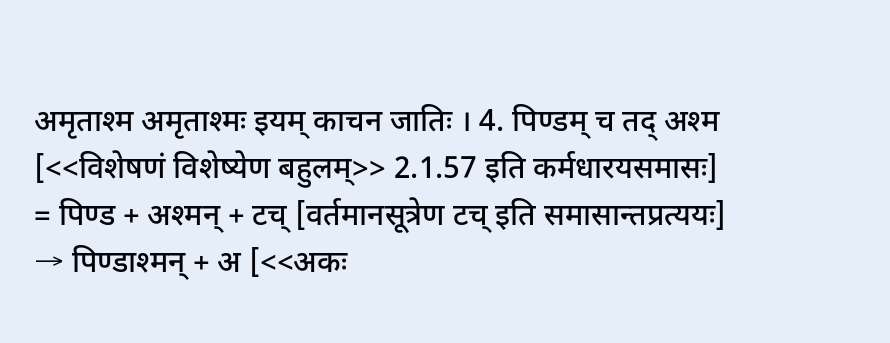अमृताश्म अमृताश्मः इयम् काचन जातिः । 4. पिण्डम् च तद् अश्म [<<विशेषणं विशेष्येण बहुलम्>> 2.1.57 इति कर्मधारयसमासः] = पिण्ड + अश्मन् + टच् [वर्तमानसूत्रेण टच् इति समासान्तप्रत्ययः] → पिण्डाश्मन् + अ [<<अकः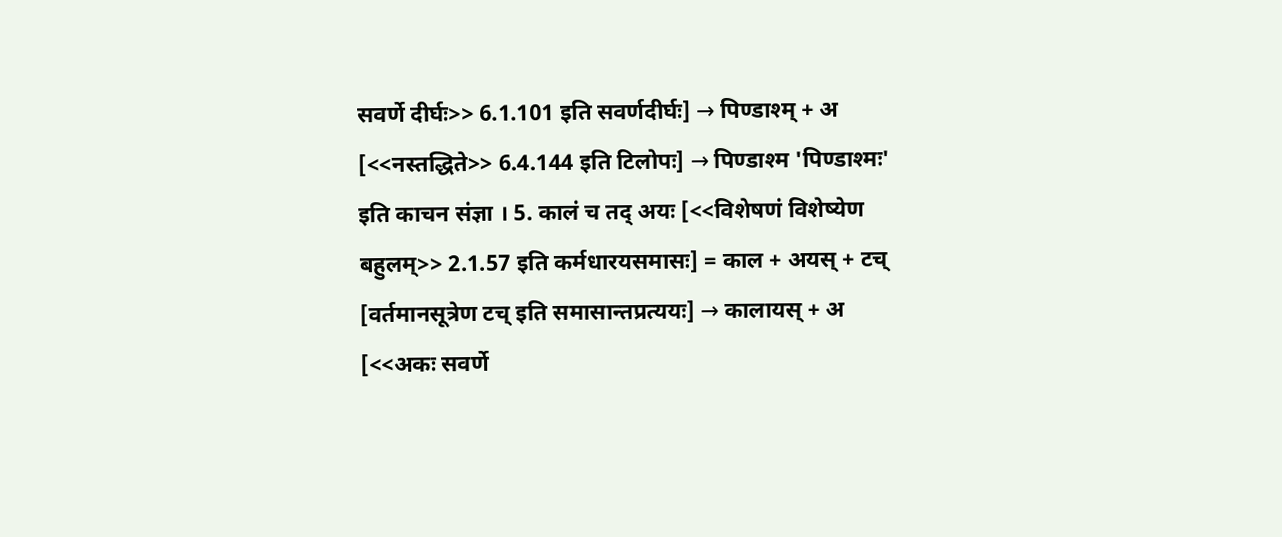सवर्णे दीर्घः>> 6.1.101 इति सवर्णदीर्घः] → पिण्डाश्म् + अ [<<नस्तद्धिते>> 6.4.144 इति टिलोपः] → पिण्डाश्म 'पिण्डाश्मः' इति काचन संज्ञा । 5. कालं च तद् अयः [<<विशेषणं विशेष्येण बहुलम्>> 2.1.57 इति कर्मधारयसमासः] = काल + अयस् + टच् [वर्तमानसूत्रेण टच् इति समासान्तप्रत्ययः] → कालायस् + अ [<<अकः सवर्णे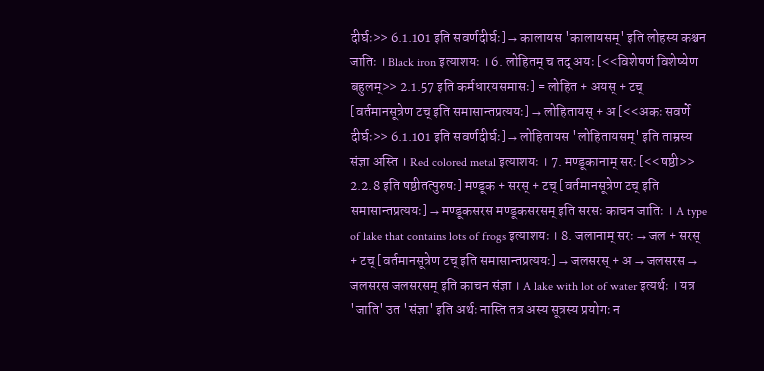दीर्घः>> 6.1.101 इति सवर्णदीर्घः] → कालायस 'कालायसम्' इति लोहस्य कश्चन जातिः । Black iron इत्याशयः । 6. लोहितम् च तद् अयः [<<विशेषणं विशेष्येण बहुलम्>> 2.1.57 इति कर्मधारयसमासः] = लोहित + अयस् + टच् [वर्तमानसूत्रेण टच् इति समासान्तप्रत्ययः] → लोहितायस् + अ [<<अकः सवर्णे दीर्घः>> 6.1.101 इति सवर्णदीर्घः] → लोहितायस 'लोहितायसम्' इति ताम्रस्य संज्ञा अस्ति । Red colored metal इत्याशयः । 7. मण्डूकानाम् सरः [<<षष्ठी>> 2.2.8 इति षष्ठीतत्पुरुषः] मण्डूक + सरस् + टच् [वर्तमानसूत्रेण टच् इति समासान्तप्रत्ययः] → मण्डूकसरस मण्डूकसरसम् इति सरसः काचन जातिः । A type of lake that contains lots of frogs इत्याशयः । 8. जलानाम् सरः → जल + सरस् + टच् [वर्तमानसूत्रेण टच् इति समासान्तप्रत्ययः] → जलसरस् + अ → जलसरस → जलसरस जलसरसम् इति काचन संज्ञा । A lake with lot of water इत्यर्थः । यत्र 'जाति' उत 'संज्ञा' इति अर्थः नास्ति तत्र अस्य सूत्रस्य प्रयोगः न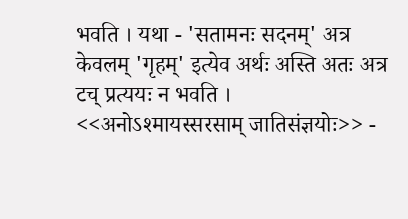भवति । यथा - 'सतामनः सदनम्' अत्र केवलम् 'गृहम्' इत्येव अर्थः अस्ति अतः अत्र टच् प्रत्ययः न भवति ।
<<अनोऽश्मायस्सरसाम् जातिसंज्ञयोः>> -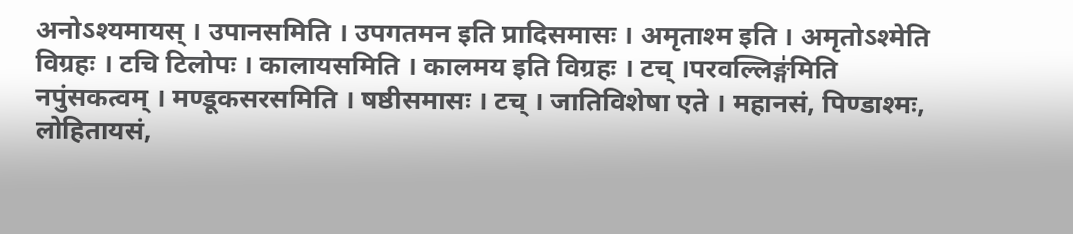अनोऽश्यमायस् । उपानसमिति । उपगतमन इति प्रादिसमासः । अमृताश्म इति । अमृतोऽश्मेति विग्रहः । टचि टिलोपः । कालायसमिति । कालमय इति विग्रहः । टच् ।परवल्लिङ्ग॑मिति नपुंसकत्वम् । मण्डूकसरसमिति । षष्ठीसमासः । टच् । जातिविशेषा एते । महानसं, पिण्डाश्मः, लोहितायसं,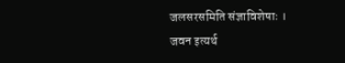जलसरसमिति संज्ञाविशेषाः ।
जवन इत्यर्थ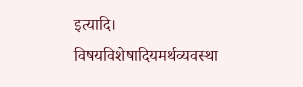इत्यादि। विषयविशेषादियमर्थव्यवस्था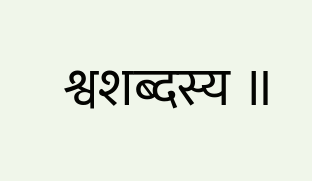श्वशब्दस्य ॥